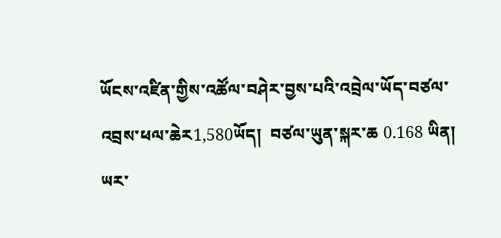ཡོངས་འཛིན་གྱིས་འཚོལ་བཤེར་བྱས་པའི་འབྲེལ་ཡོད་བཙལ་འབྲས་ཕལ་ཆེར1,580ཡོད།  བཙལ་ཡུན་སྐར་ཆ 0.168 ཡིན།
ཡར་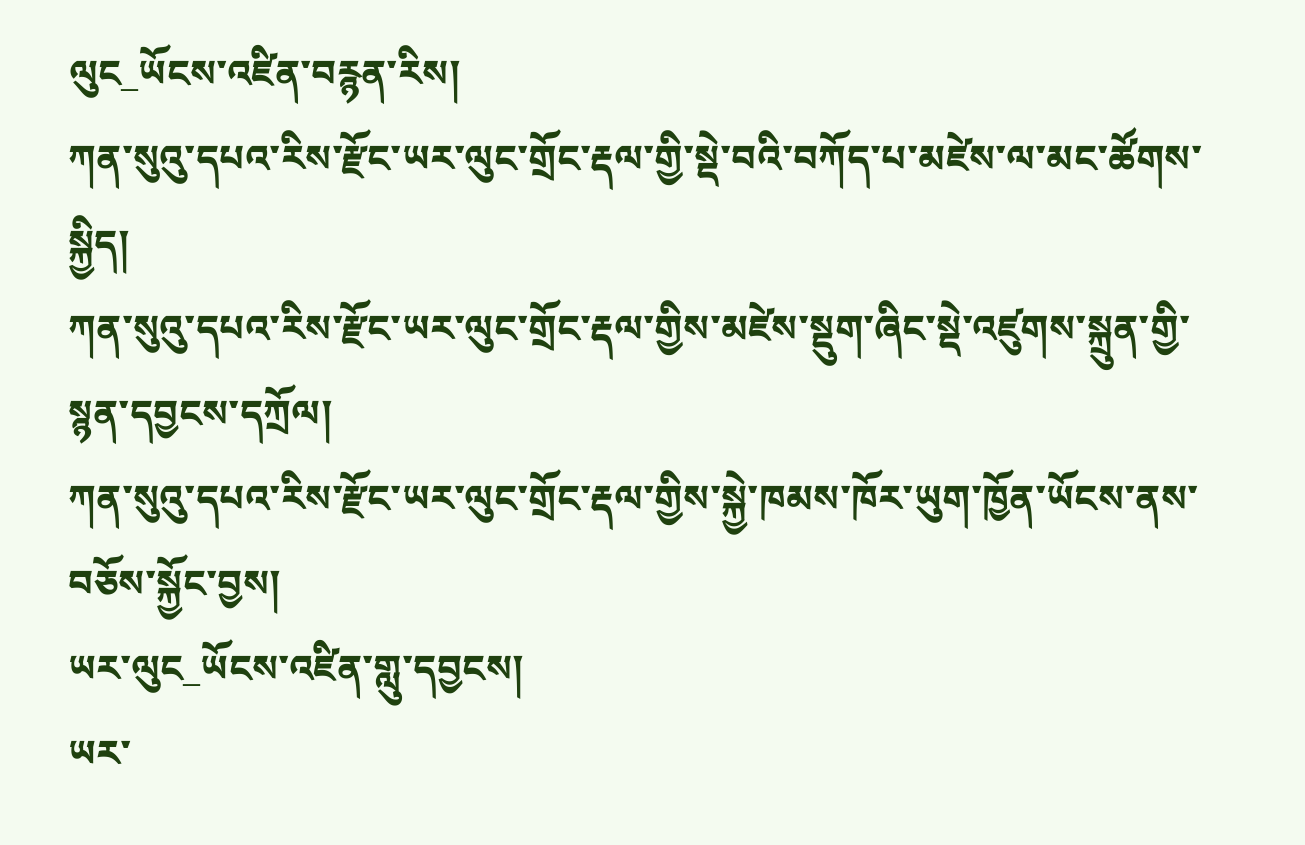ལུང_ཡོངས་འཛིན་བརྙན་རིས།
ཀན་སུའུ་དཔའ་རིས་རྫོང་ཡར་ལུང་གྲོང་རྡལ་གྱི་སྡེ་བའི་བཀོད་པ་མཛེས་ལ་མང་ཚོགས་སྐྱིད།
ཀན་སུའུ་དཔའ་རིས་རྫོང་ཡར་ལུང་གྲོང་རྡལ་གྱིས་མཛེས་སྡུག་ཞིང་སྡེ་འཛུགས་སྐྲུན་གྱི་སྙན་དབྱངས་དཀྲོལ།
ཀན་སུའུ་དཔའ་རིས་རྫོང་ཡར་ལུང་གྲོང་རྡལ་གྱིས་སྐྱེ་ཁམས་ཁོར་ཡུག་ཁྱོན་ཡོངས་ནས་བཅོས་སྐྱོང་བྱས།
ཡར་ལུང_ཡོངས་འཛིན་གླུ་དབྱངས།
ཡར་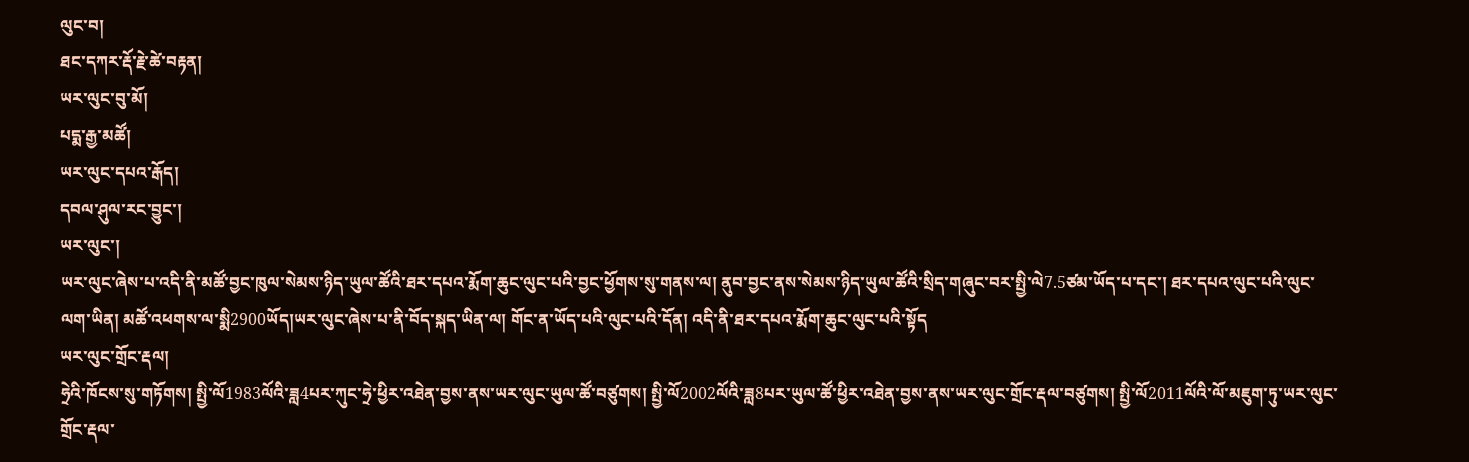ལུང་བ།
ཐང་དཀར་རྡོ་རྗེ་ཚེ་བརྟན།
ཡར་ལུང་བུ་མོ།
པདྨ་རྒྱ་མཚོ།
ཡར་ལུང་དཔའ་རྒོད།
དབལ་ཤུལ་རང་བྱུང་།
ཡར་ལུང་།
ཡར་ལུང་ཞེས་པ་འདི་ནི་མཚོ་བྱང་ཁུལ་སེམས་ཉིད་ཡུལ་ཚོའི་ཐར་དཔའ་རྨོག་ཆུང་ལུང་པའི་བྱང་ཕྱོགས་སུ་གནས་ལ། ནུབ་བྱང་ནས་སེམས་ཉིད་ཡུལ་ཚོའི་སྲིད་གཞུང་བར་སྤྱི་ལེ7.5ཙམ་ཡོད་པ་དང་། ཐར་དཔའ་ལུང་པའི་ལུང་ལག་ཡིན། མཚོ་འཕགས་ལ་སྨི2900ཡོད།ཡར་ལུང་ཞེས་པ་ནི་བོད་སྐད་ཡིན་ལ། གོང་ན་ཡོད་པའི་ལུང་པའི་དོན། འདི་ནི་ཐར་དཔའ་རྨོག་ཆུང་ལུང་པའི་སྟོད
ཡར་ལུང་གྲོང་རྡལ།
ཧྲེའི་ཁོངས་སུ་གཏོགས། སྤྱི་ལོ1983ལོའི་ཟླ4པར་ཀུང་ཧྲེ་ཕྱིར་འཐེན་བྱས་ནས་ཡར་ལུང་ཡུལ་ཚོ་བཙུགས། སྤྱི་ལོ2002ལོའི་ཟླ8པར་ཡུལ་ཚོ་ཕྱིར་འཐེན་བྱས་ནས་ཡར་ལུང་གྲོང་རྡལ་བཙུགས། སྤྱི་ལོ2011ལོའི་ལོ་མཇུག་ཏུ་ཡར་ལུང་གྲོང་རྡལ་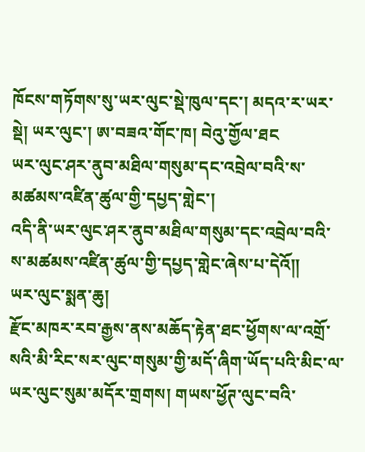ཁོངས་གཏོགས་སུ་ཡར་ལུང་སྡེ་ཁུལ་དང་། མདའ་ར་ཡར་སྡེ། ཡར་ལུང་། ཨ་བཟའ་གོང་ཁ། བེའུ་གྱོལ་ཐང
ཡར་ལུང་ཤར་ནུབ་མཐིལ་གསུམ་དང་འབྲེལ་བའི་ས་མཚམས་འཛིན་ཚུལ་གྱི་དཔྱད་གླེང་།
འདི་ནི་ཡར་ལུང་ཤར་ནུབ་མཐིལ་གསུམ་དང་འབྲེལ་བའི་ས་མཚམས་འཛིན་ཚུལ་གྱི་དཔྱད་གླེང་ཞེས་པ་དེའོ༎
ཡར་ལུང་སྨན་ཆུ།
རྫོང་མཁར་རབ་རྒྱས་ནས་མཆོད་རྟེན་ཐང་ཕྱོགས་ལ་འགྲོ་སའི་མི་རིང་སར་ལུང་གསུམ་གྱི་མདོ་ཞིག་ཡོད་པའི་མིང་ལ་ཡར་ལུང་སུམ་མདོར་གྲགས། གཡས་ཕྱོཊ་ལུང་བའི་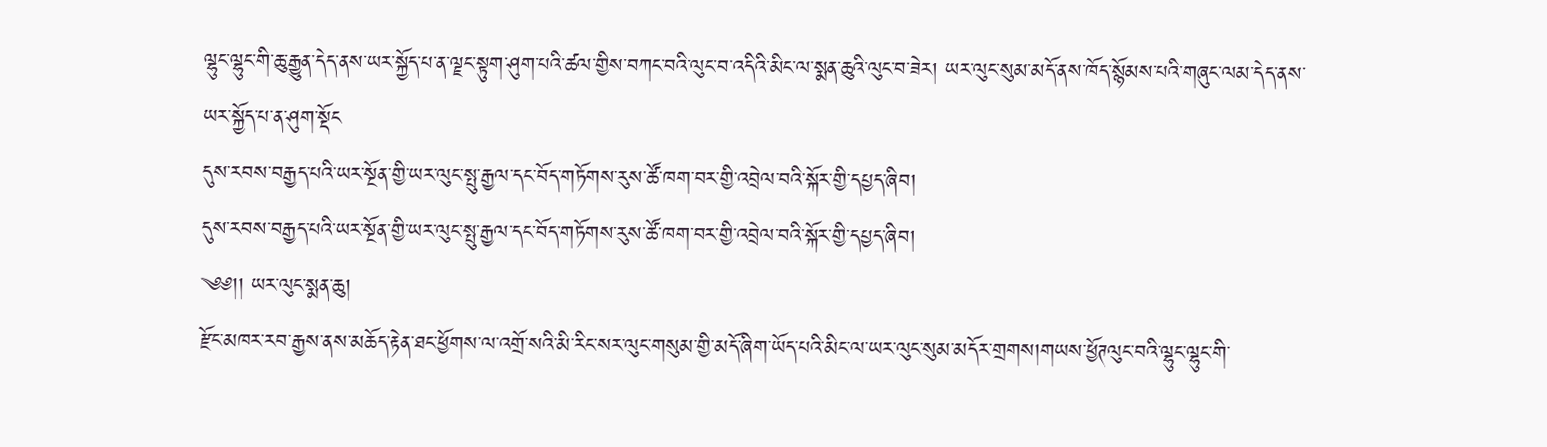ལྷུང་ལྷུང་གི་ཆུ་རྒྱུན་དེད་ནས་ཡར་སྐྱོད་པ་ན་ལྗང་སྟུག་ཤུག་པའི་ཚལ་གྱིས་བཀང་བའི་ལུང་བ་འདིའི་མིང་ལ་སྨན་ཆུའི་ལུང་བ་ཟེར། ཡར་ལུང་སུམ་མདོ་ནས་ཁོད་སྙོམས་པའི་གཞུང་ལམ་དེད་ནས་ཡར་སྐྱོད་པ་ན་ཤུག་སྡོང
དུས་རབས་བརྒྱད་པའི་ཡར་སྔོན་གྱི་ཡར་ལུང་སྤུ་རྒྱལ་དང་བོད་གཏོགས་རུས་ཚོ་ཁག་བར་གྱི་འབྲེལ་བའི་སྐོར་གྱི་དཔྱད་ཞིབ།
དུས་རབས་བརྒྱད་པའི་ཡར་སྔོན་གྱི་ཡར་ལུང་སྤུ་རྒྱལ་དང་བོད་གཏོགས་རུས་ཚོ་ཁག་བར་གྱི་འབྲེལ་བའི་སྐོར་གྱི་དཔྱད་ཞིབ།
༄༅།། ཡར་ལུང་སྨན་ཆུ།
རྫོང་མཁར་རབ་རྒྱས་ནས་མཆོད་རྟེན་ཐང་ཕྱོགས་ལ་འགྲོ་སའི་མི་རིང་སར་ལུང་གསུམ་གྱི་མདོ་ཞིག་ཡོད་པའི་མིང་ལ་ཡར་ལུང་སུམ་མདོར་གྲགས།གཡས་ཕྱོཊལུང་བའི་ལྷུང་ལྷུང་གི་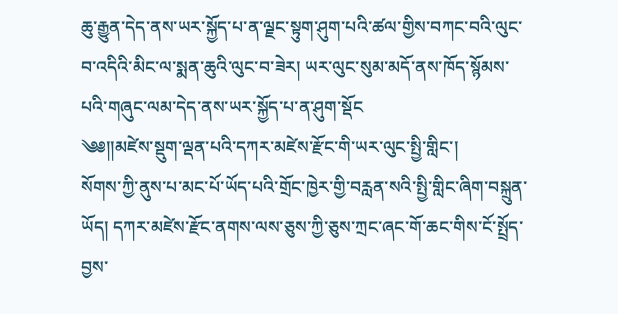ཆུ་རྒྱུན་དེད་ནས་ཡར་སྐྱོད་པ་ན་ལྗང་སྟུག་ཤུག་པའི་ཚལ་གྱིས་བཀང་བའི་ལུང་བ་འདིའི་མིང་ལ་སྨན་ཆུའི་ལུང་བ་ཟེར། ཡར་ལུང་སུམ་མདོ་ནས་ཁོད་སྙོམས་པའི་གཞུང་ལམ་དེད་ནས་ཡར་སྐྱོད་པ་ན་ཤུག་སྡོང
༄༅།།མཛེས་སྡུག་ལྡན་པའི་དཀར་མཛེས་རྫོང་གི་ཡར་ལུང་སྤྱི་གླིང་།
སོགས་ཀྱི་ནུས་པ་མང་པོ་ཡོད་པའི་གྲོང་ཁྱེར་གྱི་བརླན་སའི་སྤྱི་གླིང་ཞིག་བསྐྲུན་ཡོད། དཀར་མཛེས་རྫོང་ནགས་ལས་ཅུས་ཀྱི་ཅུས་ཀྲང་ཞང་གོ་ཆང་གིས་ངོ་སྤྲོད་བྱས་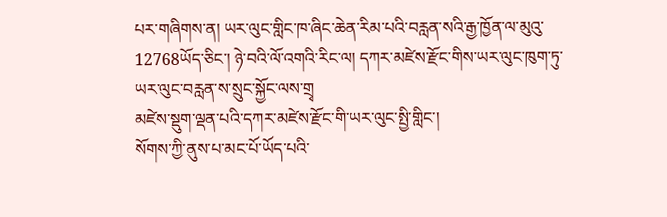པར་གཞིགས་ན། ཡར་ལུང་གླིང་ཁ་ཞིང་ཆེན་རིམ་པའི་བརླན་སའི་རྒྱ་ཁྱོན་ལ་མུའུ་12768ཡོད་ཅིང་། ཉེ་བའི་ལོ་འགའི་རིང་ལ། དཀར་མཛེས་རྫོང་གིས་ཡར་ལུང་ཁུག་ཏུ་ཡར་ལུང་བརླན་ས་སྲུང་སྐྱོང་ལས་གྲྭ
མཛེས་སྡུག་ལྡན་པའི་དཀར་མཛེས་རྫོང་གི་ཡར་ལུང་སྤྱི་གླིང་།
སོགས་ཀྱི་ནུས་པ་མང་པོ་ཡོད་པའི་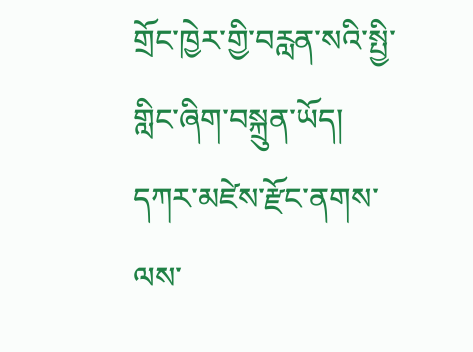གྲོང་ཁྱེར་གྱི་བརླན་སའི་སྤྱི་གླིང་ཞིག་བསྐྲུན་ཡོད། དཀར་མཛེས་རྫོང་ནགས་ལས་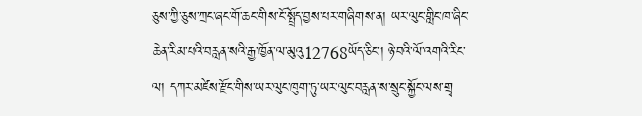ཅུས་ཀྱི་ཅུས་ཀྲང་ཞང་གོ་ཆང་གིས་ངོ་སྤྲོད་བྱས་པར་གཞིགས་ན། ཡར་ལུང་གླིང་ཁ་ཞིང་ཆེན་རིམ་པའི་བརླན་སའི་རྒྱ་ཁྱོན་ལ་མུའུ12768ཡོད་ཅིང་། ཉེ་བའི་ལོ་འགའི་རིང་ལ། དཀར་མཛེས་རྫོང་གིས་ཡར་ལུང་ཁུག་ཏུ་ཡར་ལུང་བརླན་ས་སྲུང་སྐྱོང་ལས་གྲྭ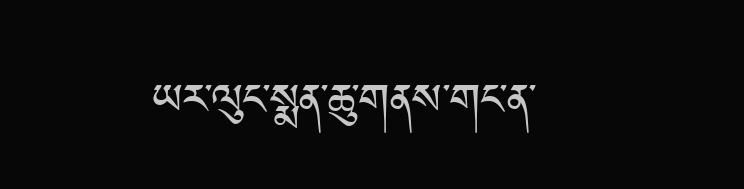ཡར་ལུང་སྨན་ཆུ་གནས་གང་ན་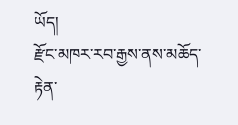ཡོད།
རྫོང་མཁར་རབ་རྒྱས་ནས་མཆོད་རྟེན་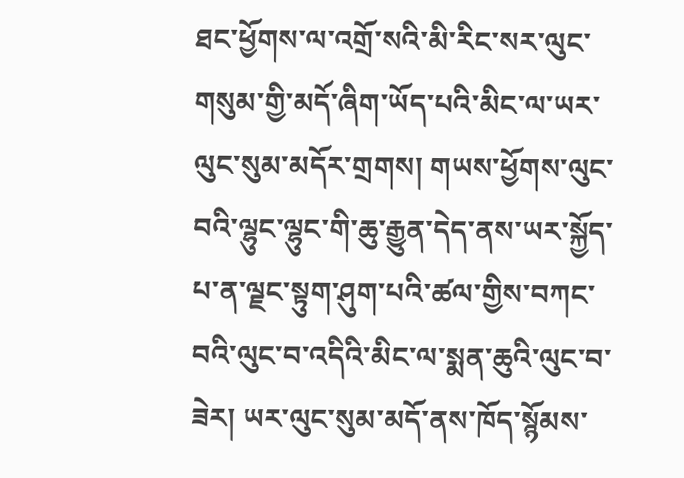ཐང་ཕྱོགས་ལ་འགྲོ་སའི་མི་རིང་སར་ལུང་གསུམ་གྱི་མདོ་ཞིག་ཡོད་པའི་མིང་ལ་ཡར་ལུང་སུམ་མདོར་གྲགས། གཡས་ཕྱོགས་ལུང་བའི་ལྷུང་ལྷུང་གི་ཆུ་རྒྱུན་དེད་ནས་ཡར་སྐྱོད་པ་ན་ལྗང་སྟུག་ཤུག་པའི་ཚལ་གྱིས་བཀང་བའི་ལུང་བ་འདིའི་མིང་ལ་སྨན་ཆུའི་ལུང་བ་ཟེར། ཡར་ལུང་སུམ་མདོ་ནས་ཁོད་སྙོམས་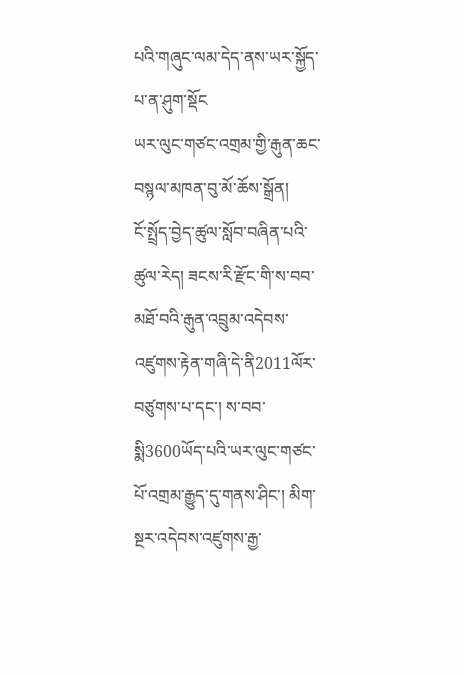པའི་གཞུང་ལམ་དེད་ནས་ཡར་སྐྱོད་པ་ན་ཤུག་སྡོང
ཡར་ལུང་གཙང་འགྲམ་གྱི་རྒུན་ཆང་བསྙལ་མཁན་བུ་མོ་ཆོས་སྒྲོན།
ངོ་སྤྲོད་བྱེད་ཚུལ་སློབ་བཞིན་པའི་ཚུལ་རེད། ཟངས་རི་རྫོང་གི་ས་བབ་མཐོ་བའི་རྒུན་འབྲུམ་འདེབས་འཛུགས་རྟེན་གཞི་དེ་ནི2011ལོར་བཙུགས་པ་དང་། ས་བབ་སྨི3600ཡོད་པའི་ཡར་ལུང་གཙང་པོ་འགྲམ་རྒྱུད་དུ་གནས་ཤིང་། མིག་སྔར་འདེབས་འཛུགས་རྒྱ་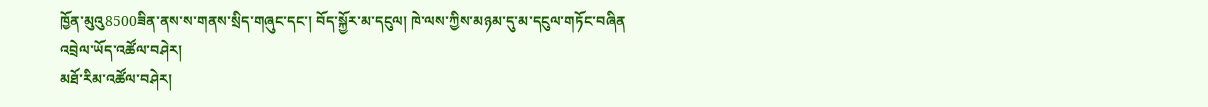ཁྱོན་མུའུ8500ཟིན་ནས་ས་གནས་སྲིད་གཞུང་དང་། བོད་སྐྱོར་མ་དངུལ། ཁེ་ལས་ཀྱིས་མཉམ་དུ་མ་དངུལ་གཏོང་བཞིན
འབྲེལ་ཡོད་འཚོལ་བཤེར།
མཐོ་རིམ་འཚོལ་བཤེར།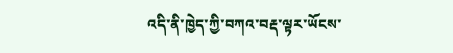འདི་ནི་ཁྱེད་ཀྱི་བཀའ་བརྡ་ལྟར་ཡོངས་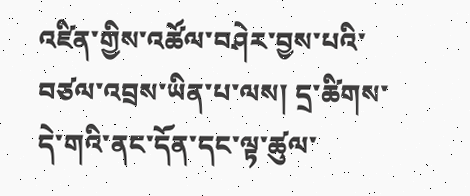འཛིན་གྱིས་འཚོལ་བཤེར་བྱས་པའི་བཙལ་འབྲས་ཡིན་པ་ལས། དྲ་ཚིགས་དེ་གའི་ནང་དོན་དང་ལྟ་ཚུལ་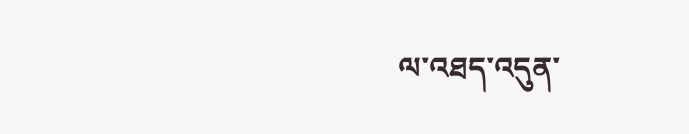ལ་འཐད་འདུན་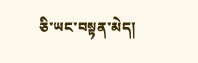ཅི་ཡང་བསྟན་མེད།